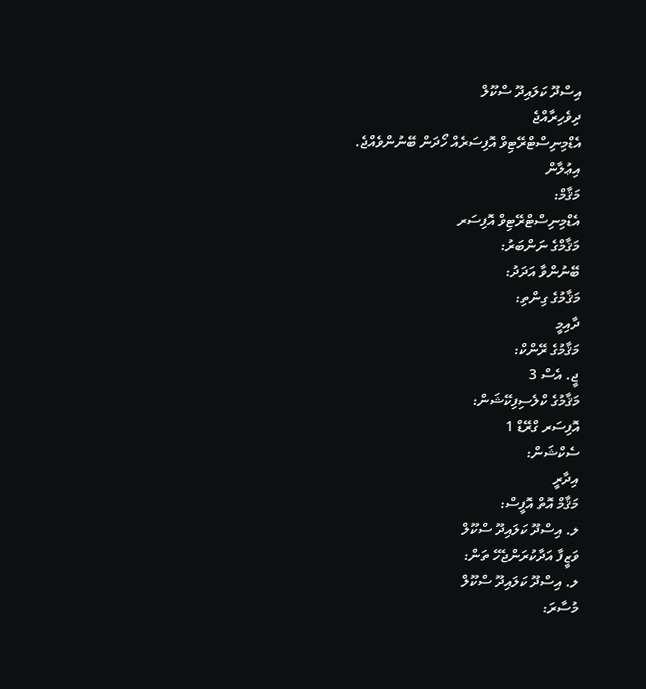އިސްދޫ ކަލައިދޫ ސްކޫލް
ދިވެހިރާއްޖެ
އެޑްމިނިސްޓްރޭޓިވް އޮފިސަރެއް ހޯދަން ބޭނުންވެއްޖެ.
އިޢުލާން
މަޤާމް:
އެޑްމިނިސްޓްރޭޓިވް އޮފިސަރ
މަޤާމްގެ ނަންބަރު:
ބޭނުންވާ އަދަދު:
މަޤާމުގެ ގިންތި:
ދާއިމީ
މަޤާމުގެ ރޭންކް:
ޖީ. އެސް 3
މަޤާމުގެ ކްލެސިފިކޭޝަން:
އޮފިސަރ ގްރޭޑް 1
ސެކްޝަން:
އިދާރީ
މަޤާމް އޮތް އޮފީސް:
ލ. އިސްދޫ ކަލައިދޫ ސްކޫލް
ވަޒީފާ އަދާކުރަންޖެހޭ ތަން:
ލ. އިސްދޫ ކަލައިދޫ ސްކޫލް
މުސާރަ: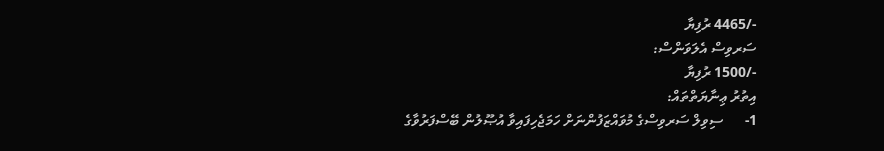-/4465 ރުފިޔާ
ސަރވިސް އެލަވަންސް:
-/1500 ރުފިޔާ
އިތުރު ޢިނާޔަތްތައް:
1-      ސިވިލް ސަރވިސްގެ މުވައްޒަފުންނަށް ހަމަޖެހިފައިވާ އުޞޫލުން ބޭސްފަރުވާގެ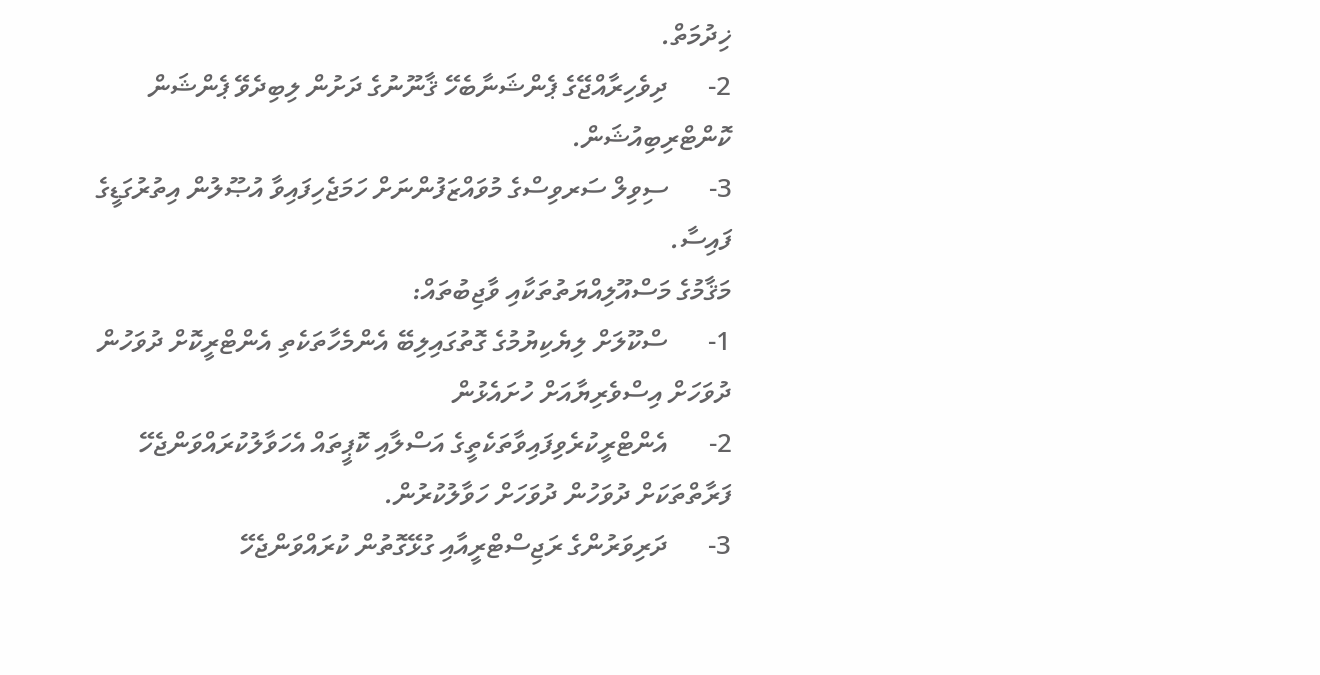ޚިދުމަތް.
2-      ދިވެހިރާއްޖޭގެ ޕެންޝަނާބެހޭ ޤާނޫނުގެ ދަށުން ލިބިދެވޭ ޕެންޝަން ކޮންޓްރިބިއުޝަން.
3-      ސިވިލް ސަރވިސްގެ މުވައްޒަފުންނަށް ހަމަޖެހިފައިވާ އުޞޫލުން އިތުރުގަޑީގެ ފައިސާ.
މަޤާމުގެ މަސްއޫލިއްޔަތުތަކާއި ވާޖިބުތައް:
1-      ސްކޫލަށް ލިޔެކިޔުމުގެ ގޮތުގައިލިބޭ އެންމެހާތަކެތި އެންޓްރީކޮށް ދުވަހުން ދުވަހަށް އިސްވެރިޔާއަށް ހުށައެޅުން
2-      އެންޓްރީކުރެވިފައިވާތަކެތީގެ އަސްލާއި ކޮޕީތައް އެހަވާލުކުރައްވަންޖެހޭ ފަރާތްތަކަށް ދުވަހުން ދުވަހަށް ހަވާލުކުރުން.
3-      ދަރިވަރުންގެ ރަޖިސްޓްރީއާއި ގުޅޭގޮތުން ކުރައްވަންޖެހޭ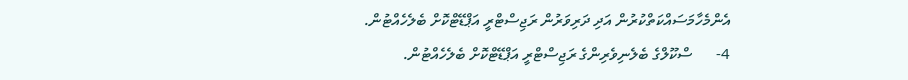އެންމެހާމަސައްކަތްކުރުން އަދި ދަރިވަރުން ރަޖިސްޓްރީ އަޕްޑޭޓްކޮށް ބެލެހެއްޓުން.
4-      ސްކޫލްގެ ބެލެނިވެރިންގެ ރަޖިސްޓްރީ އަޕްޑޭޓްކޮށް ބެލެހެއްޓުން.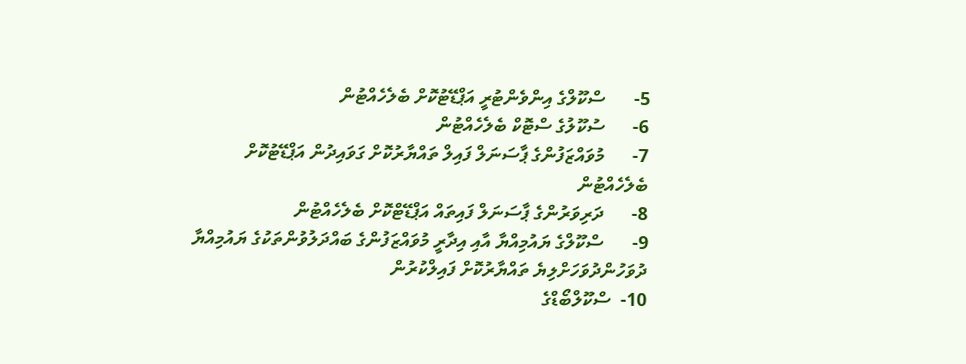5-      ސްކޫލްގެ އިންވެންޓުރީ އަޕްޑޭޓުކޮށް ބެލެހެއްޓުން
6-      ސުކޫލުގެ ސްޓޮކް ބެލެހެއްޓުން
7-      މުވައްޒަފުންގެ ޕާސަނަލް ފައިލް ތައްޔާރުކޮށް ގަވައިދުން އަޕްޑޭޓުކޮށް ބެލެހެއްޓުން
8-      ދަރިވަރުންގެ ޕާސަނަލް ފައިތައް އަޕްޑޭޓްކޮށް ބެލެހެއްޓުން
9-      ސްކޫލްގެ ޔައުމިއްޔާ އާއި އިދާރީ މުވައްޒަފުންގެ ބައްދަލުވުންތަކުގެ ޔައުމިއްޔާ ދުވަހުންދުވަހަށްލިޔެ ތައްޔާރުކޮށް ފައިލްކުރުން
10-  ސްކޫލްބޯޑްގެ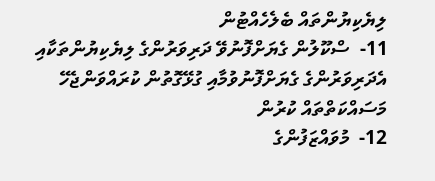ލިޔެކިޔުންތައް ބެލެހެއްޓުން
11-  ސްކޫލުން ގެޔަށްފޮނުވޭ ދަރިވަރުންގެ ލިޔެކިޔުންތަކާއި އެދަރިވަރުންގެ ގެޔަށްފޮނުވުމާއި ގުޅޭގޮތުން ކުރައްވަންޖެހޭ މަސައްކަތްތައް ކުރުން
12-  މުވައްޒަފުންގެ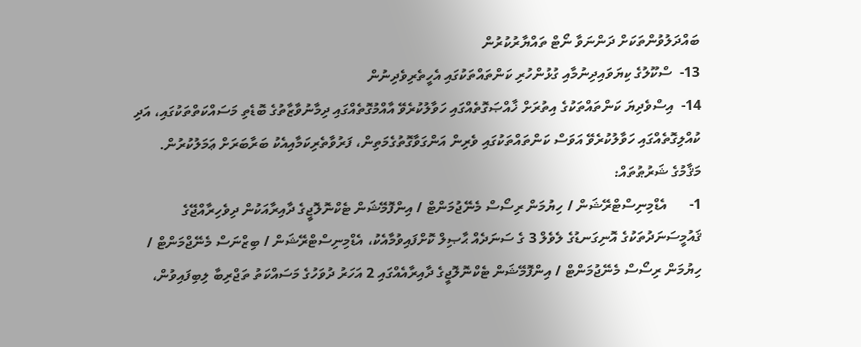ބައްދަލުވުންތަކަށް ދަންނަވާ ނޯޓް ތައްޔާރުކުރުން
13-  ސްކޫލުގެ ކިޔަވައިދިނުމާއި ގުޅުންހުރި ކަންތައްތަކުގައި އެހީތެރިވެދިނުން
14-  އިސްވެދިޔަ ކަންތައްތަކުގެ އިތުރަށް ޚާއްޞަގޮތެއްގައި ހަވާލުކުރެވޭ އާއްމުގޮތެއްގައި ދިމާނުވާޒާތުގެ ބޮޑެތި މަސައްކަތްތަކުގައި، އަދި ކުއްލިގޮތެއްގައި ހަވާލުކުރެވޭ އަވަސް ކަންތައްތަކުގައި ވެރިން އަންގަވާގޮތުގެމަތިން، ފަރުވާތެރިކަމާއިއެކު ބަރާބަރަށް ޢަމަލުކުރުން.
މަޤާމުގެ ޝަރުޠުތައް:
1-      އެޑްމިނިސްޓްރޭޝަން / ހިޔުމަން ރިސޯސް މެނޭޖުމަންޓް / އިންފޮމޭޝަން ޓެކްނޮލޮޖީގެ ދާއިރާއަކުން ދިވެހިރާއްޖޭގެ ޤައުމީސަނަދުތަކުގެ އޮނިގަނޑުގެ ލެވެލް 3 ގެ ސަނަދެއް ޙާޞިލް ކޮށްފައިވުމާއެކު، އެޑްމިނިސްޓްރޭޝަން / ބިޒްނަސް މެނޭޖްމަންޓް / ހިޔުމަން ރިސޯސް މެނޭޖުމަންޓް / އިންފޮމޭޝަން ޓެކްނޮލޮޖީގެ ދާއިރާއެއްގައި 2 އަހަރު ދުވަހުގެ މަސައްކަތު ތަޖްރިބާ ލިބިފައިވުން،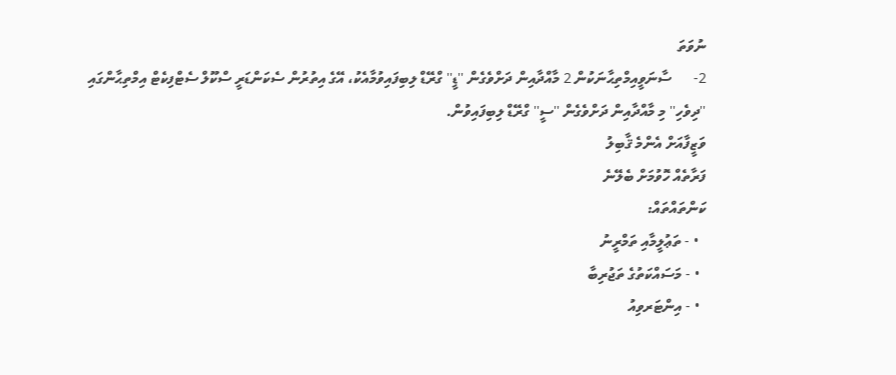ނުވަތަ
2-      ސާނަވީއިމްތިޙާނަކުން 2 މާއްދާއިން ދަށްވެގެން ''ޑީ'' ގްރޭޑް ލިބިފައިވުމާއެކު، އޭގެ އިތުރުން ސެކަންޑަރީ ސްކޫލް ސެޓްފިކެޓް އިމްތިޙާންގައި ''ދިވެހި'' މި މާއްދާއިން ދަށްވެގެން ''ސީ'' ގްރޭޑް ލިބިފައިވުން.
ވަޒީފާއަށް އެންމެ ޤާބިލު
ފަރާތެއް ހޮވުމަށް ބެލޭނެ
ކަންތައްތައް:
  • - ތަޢުލީމާއި ތަމްރީނު
  • - މަސައްކަތުގެ ތަޖުރިބާ
  • - އިންޓަރވިއު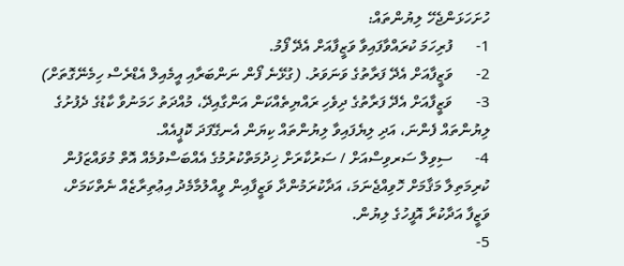ހުށަހަޅަންޖެހޭ ލިޔުންތައް:
1-      ފުރިހަމަ ކުރައްވާފައިވާ ވަޒީފާއަށް އެދޭ ފޯމު.
2-      ވަޒީފާއަށް އެދޭ ފަރާތުގެ ވަނަވަރު. (ގުޅޭނެ ފޯން ނަންބަރާއި އީމެއިލް އެޑްރެސް ހިމެނޭގޮތަށް)
3-      ވަޒީފާއަށް އެދޭ ފަރާތުގެ ދިވެހި ރައްޔިތެއްކަން އަންގާއިދޭ، މުއްދަތު ހަމަނުވާ ކާޑުގެ ދެފުށުގެ ލިޔުންތައް ފެންނަ، އަދި ލިޔެފައިވާ ލިޔުންތައް ކިޔަން އެނގޭފަދަ ކޮޕީއެއް.
4-      ސިވިލް ސަރވިސްއަށް / ސަރުކާރަށް ޚިދުމަތްކުރުމުގެ އެއްބަސްވުމެއް އޮތް މުވައްޒަފުން ކުރިމަތިލާ މަޤާމަށް ހޮވިއްޖެނަމަ، އަދާކުރަމުންދާ ވަޒީފާއިން ވީއްލުމާމެދު އިޢުތިރާޒެއް ނެތްކަމަށް، ވަޒީފާ އަދާކުރާ އޮފީހުގެ ލިޔުން.
5-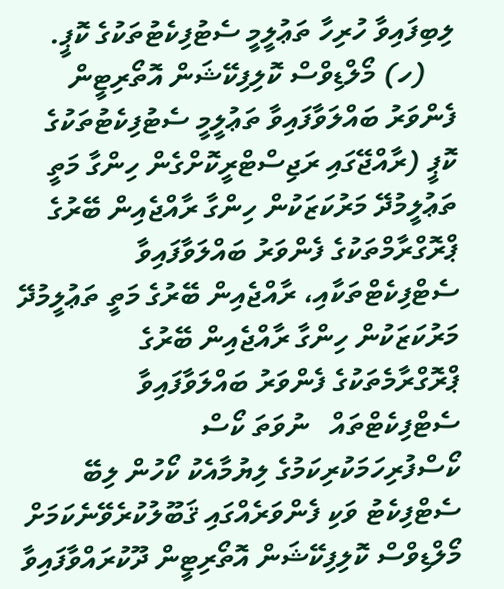ލިބިފައިވާ ހުރިހާ ތަޢުލީމީ ސެޓުފިކެޓުތަކުގެ ކޮޕީ.
    (ހ) މޯލްޑިވްސް ކޮލިފިކޭޝަން އޮތޯރިޓީން ފެންވަރު ބައްލަވާފައިވާ ތަޢުލީމީ ސެޓުފިކެޓުތަކުގެ ކޮޕީ (ރާއްޖޭގައި ރަޖިސްޓްރީކޮށްގެން ހިންގާ މަތީ ތަޢުލީމުދޭ މަރުކަޒަކުން ހިންގާ ރާއްޖެއިން ބޭރުގެ ޕްރޮގްރާމްތަކުގެ ފެންވަރު ބައްލަވާފައިވާ ސެޓްފިކެޓްތަކާއި، ރާއްޖެއިން ބޭރުގެ މަތީ ތަޢުލީމުދޭ މަރުކަޒަކުން ހިންގާ ރާއްޖެއިން ބޭރުގެ ޕްރޮގްރާމެތަކުގެ ފެންވަރު ބައްލަވާފައިވާ ސެޓްފިކެޓްތައް   ނުވަތަ ކޯސް ކޯސްފުރިހަމަކުރިކަމުގެ ލިޔުމާއެކު ކޯހުން ލިބޭ ސެޓްފިކެޓު ވަކި ފެންވަރެއްގައި ޤަބޫލުކުރެވޭނެކަމަށް މޯލްޑިވްސް ކޮލިފިކޭޝަން އޮތޯރިޓީން ދޫކުރައްވާފައިވާ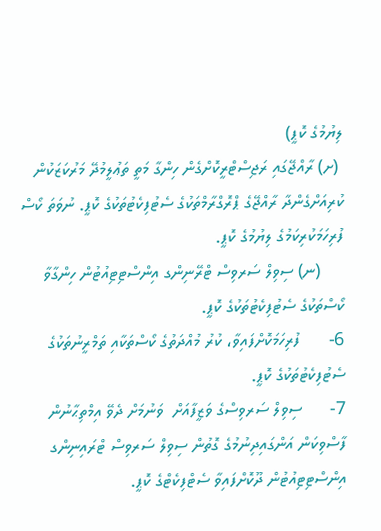ލިޔުމުގެ ކޮޕީ)
 (ށ) ރާއްޖޭގައި ރަޖިސްޓްރީކޮށްގެން ހިންގާ މަތީ ތަޢުލީމުދޭ މަރުކަޒަކުން ކުރިއަށްގެންދާ ރާއްޖޭގެ ޕްރޮގްރާމްތަކުގެ ސެޓުފިކެޓުތަކުގެ ކޮޕީ. ނުވަތަ ކޯސް ފުރިހަމަކުރިކަމުގެ ލިޔުމުގެ ކޮޕީ.
     (ނ) ސިވިލް ސަރވިސް ޓްރޭނިންގ އިންސްޓިޓިއުޓުން ހިންގާވާ ކޯސްތަކުގެ ސެޓުފިކެޓުތަކުގެ ކޮޕީ.
6-      ފުރިހަމަކޮށްފައިވާ، ކުރު މުއްދަތުގެ ކޯސްތަކާއި ތަމްރީނުތަކުގެ ސެޓުފިކެޓުތަކުގެ ކޮޕީ.
7-      ސިވިލް ސަރވިސްގެ ވަޒީފާއަށް  ވަނުމަށް ދެވޭ އިމްތިޙާނުން ފާސްވިކަން އަންގައިދިނުމުގެ ގޮތުން ސިވިލް ސަރވިސް ޓްރައިނިންގ އިންސްޓިޓިއުޓުން ދޫކޮށްފައިވާ ސެޓްފިކެޓްގެ ކޮޕީ.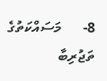8-      މަސައްކަތުގެ ތަޖުރިބާ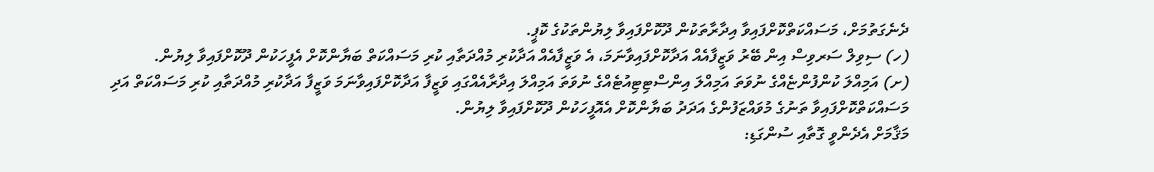ދެނެގަތުމަށް، މަސައްކަތްކޮށްފައިވާ އިދާރާތަކުން ދޫކޮށްފައިވާ ލިޔުންތަކުގެ ކޮޕީ.
(ހ) ސިވިލް ސަރވިސް އިން ބޭރު ވަޒީފާއެއް އަދާކޮށްފައިވާނަމަ، އެ ވަޒީފާއެއް އަދާކުރި މުއްދަތާއި ކުރި މަސައްކަތް ބަޔާންކޮށް އެފީހަކުން ދޫކޮށްފައިވާ ލިޔުން.
(ށ) އަމިއްލަ ކުންފުންޏެއްގެ ނުވަތަ އަމިއްލަ އިންސްޓިޓިއުޓެއްގެ ނުވަތަ އަމިއްލަ އިދާރާއެއްގައި ވަޒީފާ އަދާކޮށްފައިވާނަމަ ވަޒީފާ އަދާކުރި މުއްދަތާއި ކުރި މަސައްކަތް އަދި މަސައްކަތްކޮށްފައިވާ ތަނުގެ މުވައްޒަފުންގެ އަދަދު ބަޔާންކޮށް އެއޮފީހަކުން ދޫކޮށްފައިވާ ލިޔުން.
މަޤާމަށް އެދެންވީ ގޮތާއި ސުންގަޑި: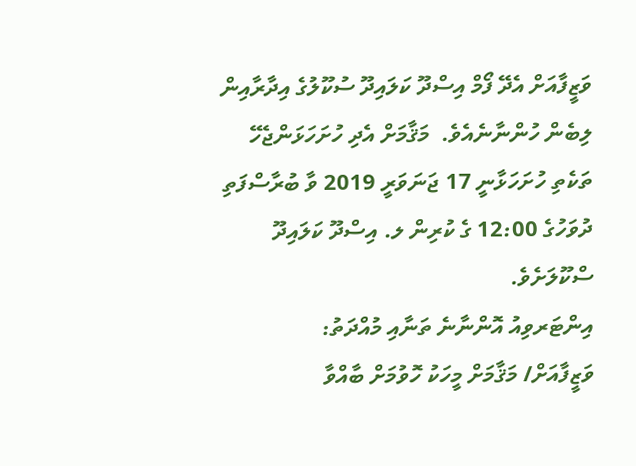ވަޒީފާއަށް އެދޭ ފޯމް އިސްދޫ ކަލައިދޫ ސުކޫލުގެ އިދާރާއިން ލިބެން ހުންނާނެއެވެ.  މަޤާމަށް އެދި ހުށަހަޅަންޖެހޭ ތަކެތި ހުށަހަޅާނީ 17 ޖަނަވަރީ 2019 ވާ ބުރާސްފަތި ދުވަހުގެ 12:00 ގެ ކުރިން ލ. އިސްދޫ ކަލައިދޫ ސްކޫލަށެވެ.
އިންޓަރވިއު އޮންނާނެ ތަނާއި މުއްދަތު:
ވަޒީފާއަށް/ މަޤާމަށް މީހަކު ހޮވުމަށް ބާއްވާ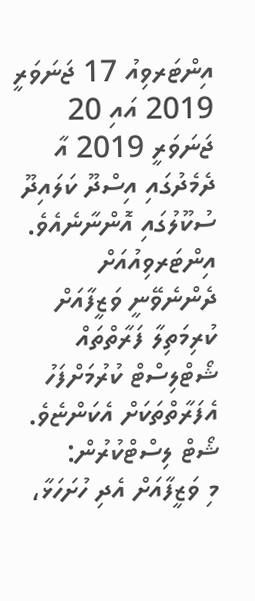އިންޓަރވިއު 17 ޖަނަވަރީ 2019 އައި 20 ޖަނަވަރީ 2019 އާ ދެމެދުގައި އިސްދޫ ކަލައިދޫ ސުކޫލުގައި އޮންނާނެއެވެ.
އިންޓަރވިއުއަށް ދެންނެވޭނީ ވަޒީފާއަށް ކުރިމަތިލާ ފަރާތްތައް ޝޯޓްލިސްޓް ކުރުމަށްފަހު އެފަރާތްތަކަށް އެކަންޏެވެ.
ޝޯޓް ލިސްޓްކުރުން:
މި ވަޒީފާއަށް އެދި ހުށަހަޅާ،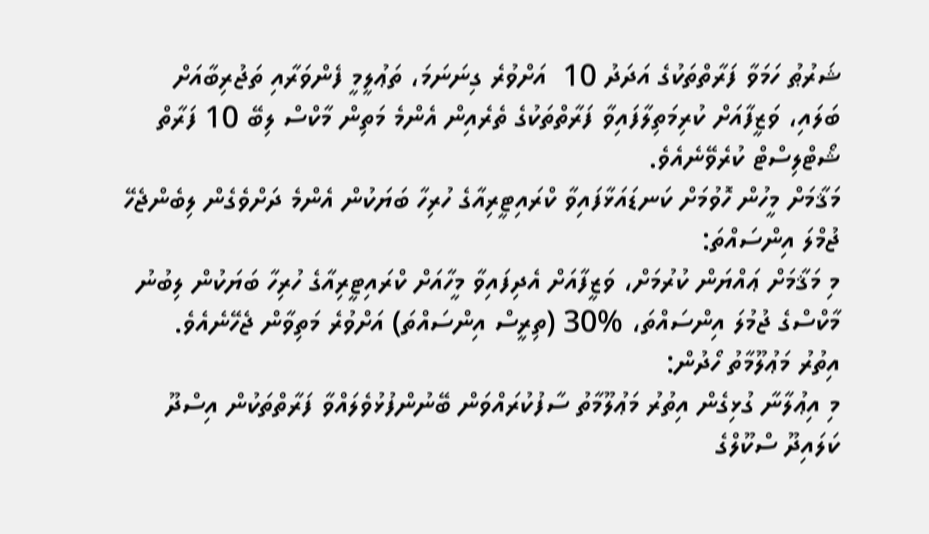ޝަރުޠު ހަމަވާ ފަރާތްތަކުގެ އަދަދު 10  އަށްވުރެ ގިނަނަމަ، ތަޢުލީމީ ފެންވަރާއި ތަޖުރިބާއަށް ބަލައި، ވަޒީފާއަށް ކުރިމަތިލާފައިވާ ފަރާތްތަކުގެ ތެރެއިން އެންމެ މަތިން މާކްސް ލިބޭ 10 ފަރާތް ޝޯޓްލިސްޓް ކުރެވޭނެއެވެ.
މަޤާމަށް މީހުން ހޮވުމަށް ކަނޑައަޅާފައިވާ ކްރައިޓީރިއާގެ ހުރިހާ ބަޔަކުން އެންމެ ދަށްވެގެން ލިބެންޖެހޭ ޖުމްލަ އިންސައްތަ:
މި މަޤާމަށް ޢައްޔަން ކުރުމަށް، ވަޒީފާއަށް އެދިފައިވާ މީހާއަށް ކްރައިޓީރިއާގެ ހުރިހާ ބަޔަކުން ލިބުނު މާކްސްގެ ޖުމުލަ އިންސައްތަ، %30 (ތިރީސް އިންސައްތަ) އަށްވުރެ މަތިވާން ޖެހޭނެއެވެ.
އިތުރު މަޢުލޫމާތު ހޯދުން:
މި އިޢުލާނާ ގުޅިގެން އިތުރު މަޢުލޫމާތު ސާފުކުރައްވަން ބޭނުންފުޅުވެލައްވާ ފަރާތްތަކުން އިސްދޫ ކަލައިދޫ ސްކޫލްގެ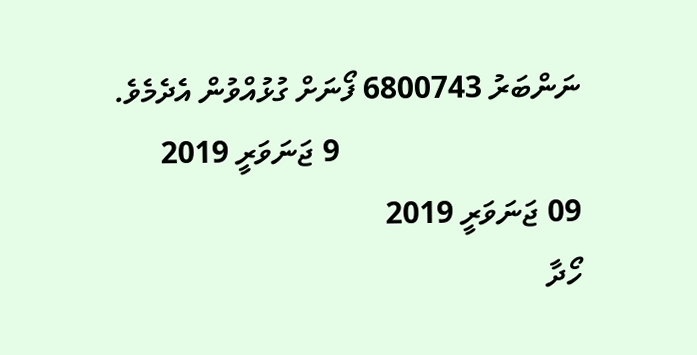ނަންބަރު 6800743 ފޯނަށް ގުޅުއްވުން އެދެމެވެ.
                               9 ޖަނަވަރީ 2019
09 ޖަނަވަރީ 2019
ހޯދާ